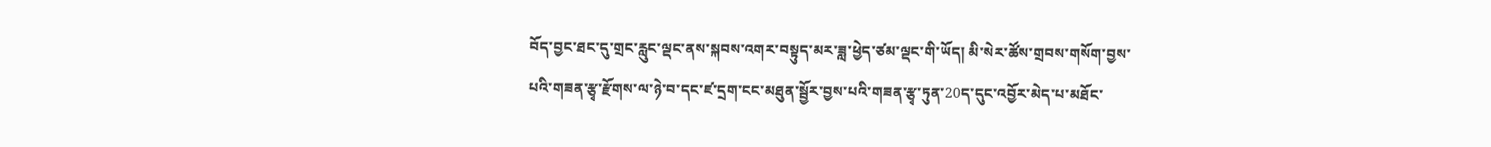བོད་བྱང་ཐང་དུ་གྲང་རླུང་ལྡང་ནས་སྐབས་འགར་བསྟུད་མར་ཟླ་ཕྱེད་ཙམ་ལྡང་གི་ཡོད། མི་སེར་ཚོས་གྲབས་གསོག་བྱས་པའི་གཟན་རྩྭ་རྫོགས་ལ་ཉེ་བ་དང་ཛ་དྲག་ངང་མཐུན་སྦྱོར་བྱས་པའི་གཟན་རྩྭ་ཏུན་20ད་དུང་འབྱོར་མེད་པ་མཐོང་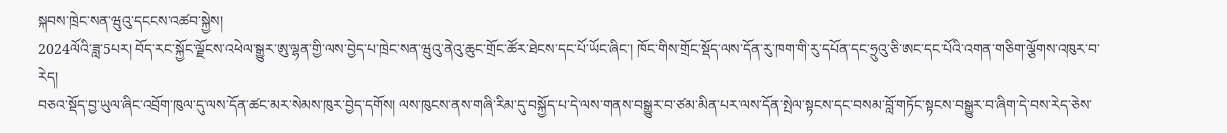སྐབས་ཁྲེང་སན་ཝུའུ་དངངས་འཚབ་སྐྱེས།
2024ལོའི་ཟླ་5པར། བོད་རང་སྐྱོང་ལྗོངས་འཕེལ་སྒྱུར་ཨུ་ལྷན་གྱི་ལས་བྱེད་པ་ཁྲེང་སན་ཝུའུ་ནེའུ་ཆུང་གྲོང་ཚོར་ཐེངས་དང་པོ་ཡོང་ཞིང་། ཁོང་གིས་གྲོང་སྡོད་ལས་དོན་རུ་ཁག་གི་རུ་དཔོན་དང་ཧྲུའུ་ཅི་ཨང་དང་པོའི་འགན་གཅིག་ལྕོགས་འཁུར་བ་རེད།
བཅའ་སྡོད་བྱ་ཡུལ་ཞིང་འབྲོག་ཁུལ་དུ་ལས་དོན་ཚང་མར་སེམས་ཁུར་བྱེད་དགོས། ལས་ཁུངས་ནས་གཞི་རིམ་དུ་བསྐྱོད་པ་དེ་ལས་གནས་བསྒྱུར་བ་ཙམ་མིན་པར་ལས་དོན་སྤེལ་སྟངས་དང་བསམ་བློ་གཏོང་སྟངས་བསྒྱུར་བ་ཞིག་དེ་བས་རེད་ཅེས་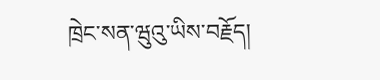ཁྲེང་སན་ཝུའུ་ཡིས་བརྗོད།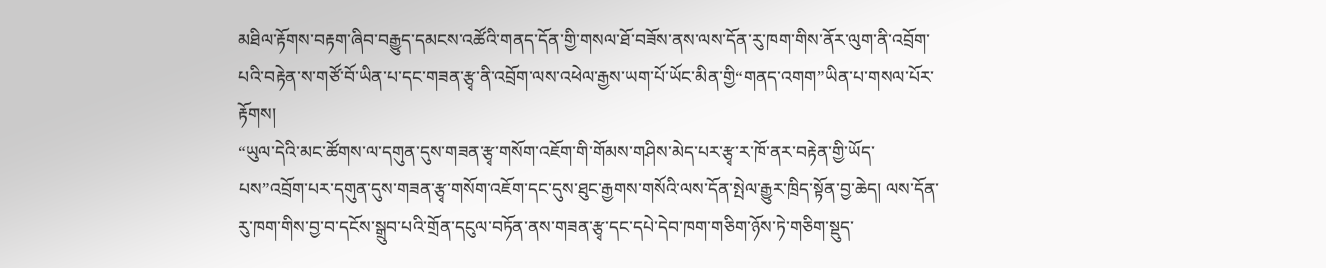མཐིལ་རྟོགས་བརྟག་ཞིབ་བརྒྱུད་དམངས་འཚོའི་གནད་དོན་གྱི་གསལ་ཐོ་བཟོས་ནས་ལས་དོན་རུ་ཁག་གིས་ནོར་ལུག་ནི་འབྲོག་པའི་བརྟེན་ས་གཙོ་བོ་ཡིན་པ་དང་གཟན་རྩྭ་ནི་འབྲོག་ལས་འཕེལ་རྒྱས་ཡག་པོ་ཡོང་མིན་གྱི“གནད་འགག”ཡིན་པ་གསལ་པོར་རྟོགས།
“ཡུལ་དེའི་མང་ཚོགས་ལ་དགུན་དུས་གཟན་རྩྭ་གསོག་འཇོག་གི་གོམས་གཤིས་མེད་པར་རྩྭ་ར་ཁོ་ནར་བརྟེན་གྱི་ཡོད་པས”འབྲོག་པར་དགུན་དུས་གཟན་རྩྭ་གསོག་འཇོག་དང་དུས་ཐུང་རྒྱགས་གསོའི་ལས་དོན་སྤེལ་རྒྱུར་ཁྲིད་སྟོན་བྱ་ཆེད། ལས་དོན་རུ་ཁག་གིས་བྱ་བ་དངོས་སྒྲུབ་པའི་གྲོན་དངུལ་བཏོན་ནས་གཟན་རྩྭ་དང་དཔེ་དེབ་ཁག་གཅིག་ཉོས་ཏེ་གཅིག་སྡུད་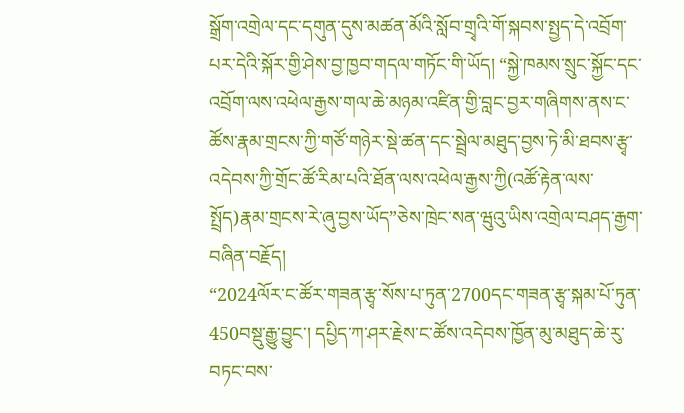སྒྲོག་འགྲེལ་དང་དགུན་དུས་མཚན་མོའི་སློབ་གྲྭའི་གོ་སྐབས་སྤྱད་དེ་འབྲོག་པར་དེའི་སྐོར་གྱི་ཤེས་བྱ་ཁྱབ་གདལ་གཏོང་གི་ཡོད། “སྐྱེ་ཁམས་སྲུང་སྐྱོང་དང་འབྲོག་ལས་འཕེལ་རྒྱས་གལ་ཆེ་མཉམ་འཛིན་གྱི་བླང་བྱར་གཞིགས་ནས་ང་ཚོས་རྣམ་གྲངས་ཀྱི་གཙོ་གཉེར་སྡེ་ཚན་དང་སྦྲེལ་མཐུད་བྱས་ཏེ་མི་ཐབས་རྩྭ་འདེབས་ཀྱི་གྲོང་ཚོ་རིམ་པའི་ཐོན་ལས་འཕེལ་རྒྱས་ཀྱི(འཚོ་རྟེན་ལས་སྤྲོད)རྣམ་གྲངས་རེ་ཞུ་བྱས་ཡོད”ཅེས་ཁྲེང་སན་ཝུའུ་ཡིས་འགྲེལ་བཤད་རྒྱག་བཞིན་བརྗོད།
“2024ལོར་ང་ཚོར་གཟན་རྩྭ་སོས་པ་ཏུན་2700དང་གཟན་རྩྭ་སྐམ་པོ་ཏུན་450བསྡུ་རྒྱུ་བྱུང་། དཔྱིད་ཀ་ཤར་རྗེས་ང་ཚོས་འདེབས་ཁྱོན་མུ་མཐུད་ཆེ་རུ་བཏང་བས་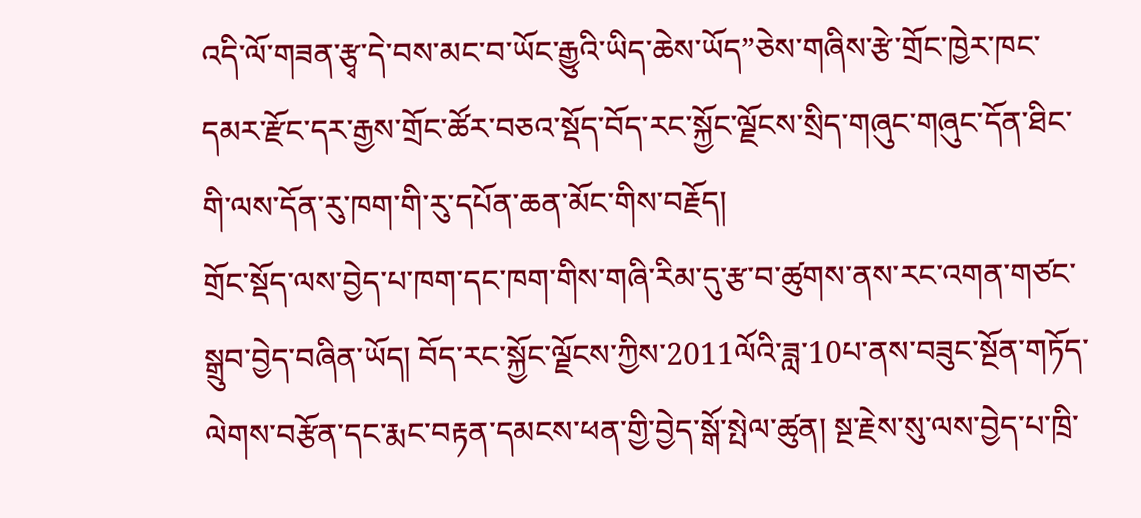འདི་ལོ་གཟན་རྩྭ་དེ་བས་མང་བ་ཡོང་རྒྱུའི་ཡིད་ཆེས་ཡོད”ཅེས་གཞིས་རྩེ་གྲོང་ཁྱེར་ཁང་དམར་རྫོང་དར་རྒྱས་གྲོང་ཚོར་བཅའ་སྡོད་བོད་རང་སྐྱོང་ལྗོངས་སྲིད་གཞུང་གཞུང་དོན་ཐིང་གི་ལས་དོན་རུ་ཁག་གི་རུ་དཔོན་ཆན་མོང་གིས་བརྗོད།
གྲོང་སྡོད་ལས་བྱེད་པ་ཁག་དང་ཁག་གིས་གཞི་རིམ་དུ་རྩ་བ་ཚུགས་ནས་རང་འགན་གཙང་སྒྲུབ་བྱེད་བཞིན་ཡོད། བོད་རང་སྐྱོང་ལྗོངས་ཀྱིས་2011ལོའི་ཟླ་10པ་ནས་བཟུང་སྔོན་གཏོད་ལེགས་བརྩོན་དང་རྨང་བརྟན་དམངས་ཕན་གྱི་བྱེད་སྒོ་སྤེལ་ཚུན། སྔ་རྗེས་སུ་ལས་བྱེད་པ་ཁྲི་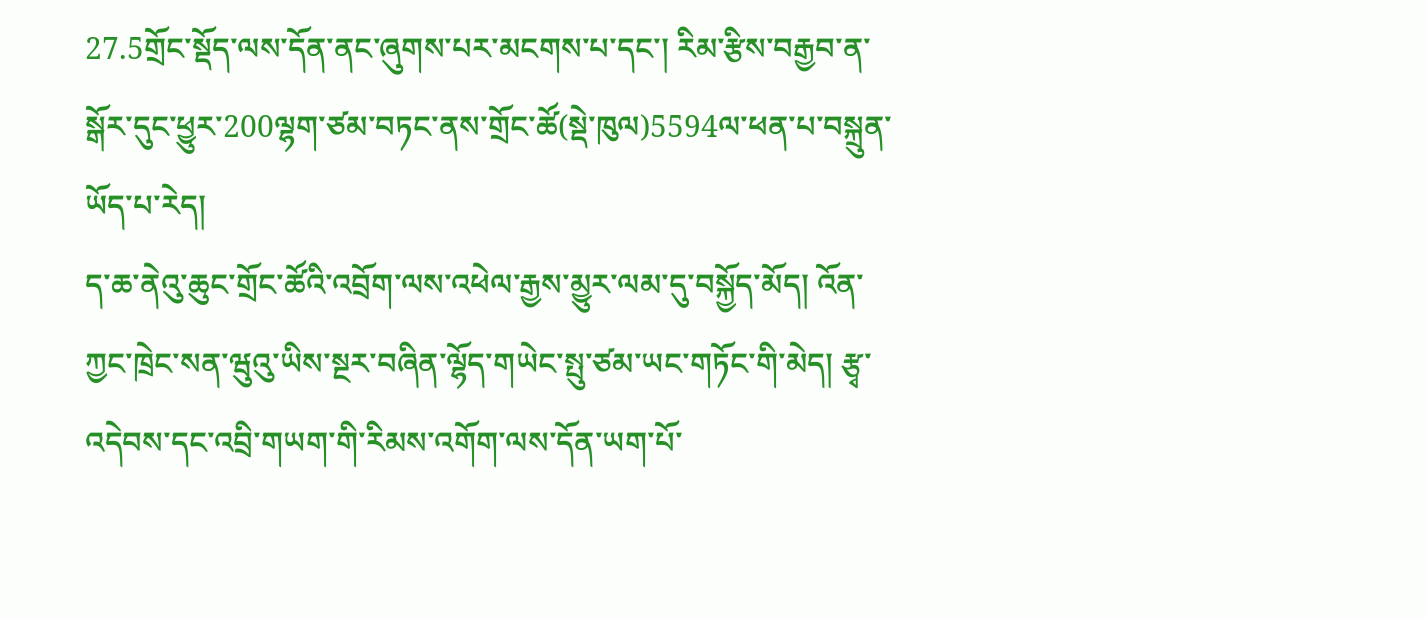27.5གྲོང་སྡོད་ལས་དོན་ནང་ཞུགས་པར་མངགས་པ་དང་། རིམ་རྩིས་བརྒྱབ་ན་སྒོར་དུང་ཕྱུར་200ལྷག་ཙམ་བཏང་ནས་གྲོང་ཚོ(སྡེ་ཁུལ)5594ལ་ཕན་པ་བསྐྲུན་ཡོད་པ་རེད།
ད་ཆ་ནེའུ་ཆུང་གྲོང་ཚོའི་འབྲོག་ལས་འཕེལ་རྒྱས་མྱུར་ལམ་དུ་བསྐྱོད་མོད། འོན་ཀྱང་ཁྲེང་སན་ཝུའུ་ཡིས་སྔར་བཞིན་ལྷོད་གཡེང་སྤུ་ཙམ་ཡང་གཏོང་གི་མེད། རྩྭ་འདེབས་དང་འབྲི་གཡག་གི་རིམས་འགོག་ལས་དོན་ཡག་པོ་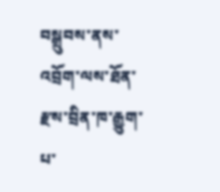བསྒྲུབས་ནས་འབྲོག་ལས་ཐོན་རྫས་བྲིན་ཁ་རྒྱུག་པ་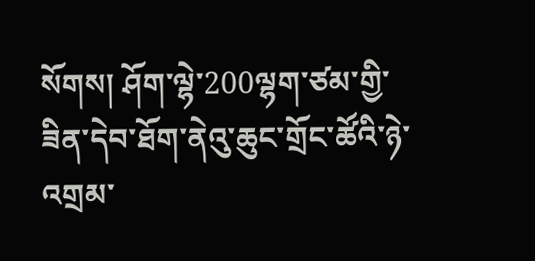སོགས། ཤོག་ལྷེ་200ལྷག་ཙམ་གྱི་ཟིན་དེབ་ཐོག་ནེའུ་ཆུང་གྲོང་ཚོའི་ཉེ་འགྲམ་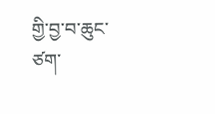གྱི་བྱ་བ་ཆུང་ཙག་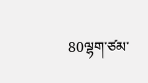80ལྷག་ཙམ་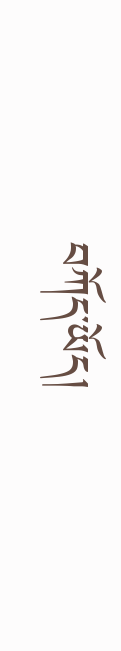བཀོད་ཡོད།